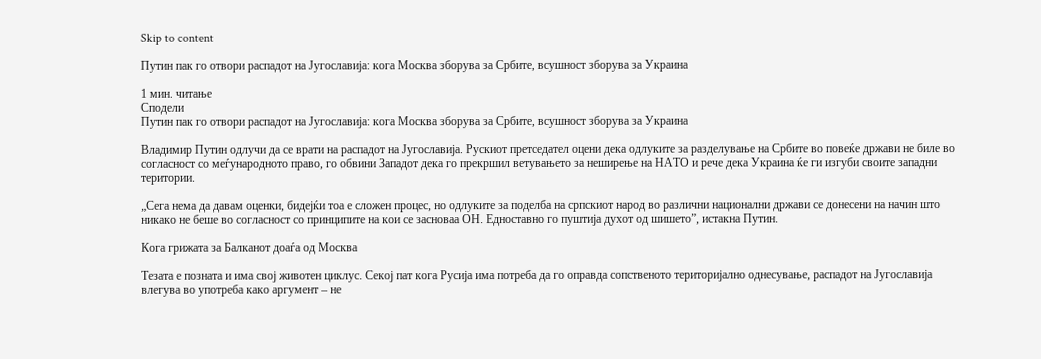Skip to content

Путин пак го отвори распадот на Југославија: кога Москва зборува за Србите, всушност зборува за Украина

1 мин. читање
Сподели
Путин пак го отвори распадот на Југославија: кога Москва зборува за Србите, всушност зборува за Украина

Владимир Путин одлучи да се врати на распадот на Југославија. Рускиот претседател оцени дека одлуките за разделување на Србите во повеќе држави не биле во согласност со меѓународното право, го обвини Западот дека го прекршил ветувањето за неширење на НАТО и рече дека Украина ќе ги изгуби своите западни територии.

„Сега нема да давам оценки, бидејќи тоа е сложен процес, но одлуките за поделба на српскиот народ во различни национални држави се донесени на начин што никако не беше во согласност со принципите на кои се засноваа ОН. Едноставно го пуштија духот од шишето”, истакна Путин.

Кога грижата за Балканот доаѓа од Москва

Тезата е позната и има свој животен циклус. Секој пат кога Русија има потреба да го оправда сопственото територијално однесување, распадот на Југославија влегува во употреба како аргумент – не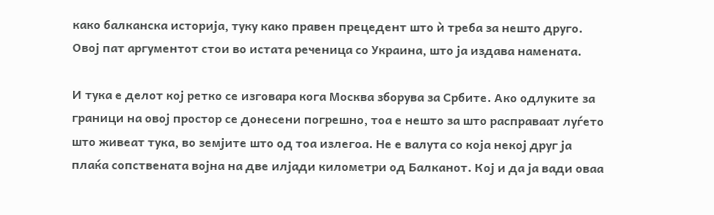како балканска историја, туку како правен прецедент што ѝ треба за нешто друго. Овој пат аргументот стои во истата реченица со Украина, што ја издава намената.

И тука е делот кој ретко се изговара кога Москва зборува за Србите. Ако одлуките за граници на овој простор се донесени погрешно, тоа е нешто за што расправаат луѓето што живеат тука, во земјите што од тоа излегоа. Не е валута со која некој друг ја плаќа сопствената војна на две илјади километри од Балканот. Кој и да ја вади оваа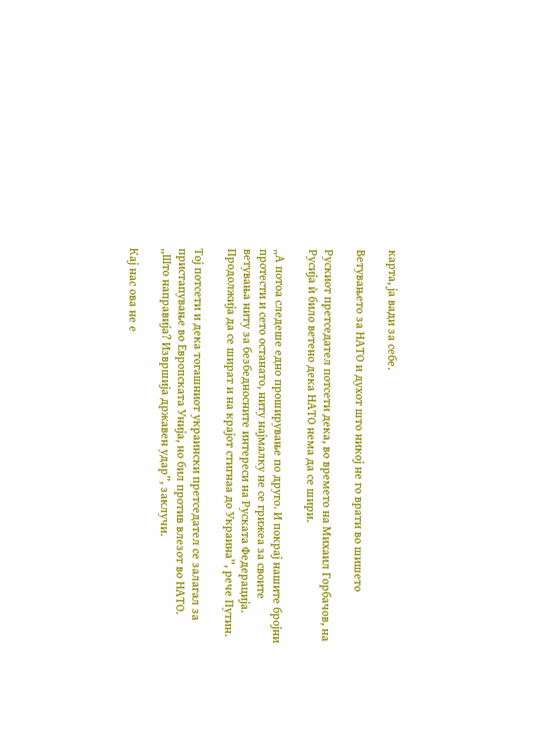карта, ја вади за себе.

Ветувањето за НАТО и духот што никој не го врати во шишето

Рускиот претседател потсети дека, во времето на Михаил Горбачов, на Русија ѝ било ветено дека НАТО нема да се шири.

„А потоа следеше едно проширување по друго. И покрај нашите бројни протести и сето останато, ниту најмалку не се грижеа за своите ветувања ниту за безбедносните интереси на Руската Федерација. Продолжија да се шират и на крајот стигнаа до Украина”, рече Путин.

Тој потсети и дека тогашниот украински претседател се залагал за пристапување во Европската Унија, но бил против влезот во НАТО. „Што направија? Извршија државен удар”, заклучи.

Кај нас ова не е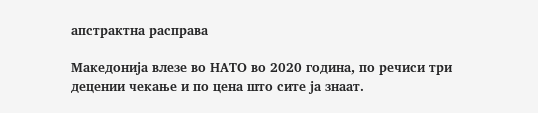апстрактна расправа

Македонија влезе во НАТО во 2020 година, по речиси три децении чекање и по цена што сите ја знаат.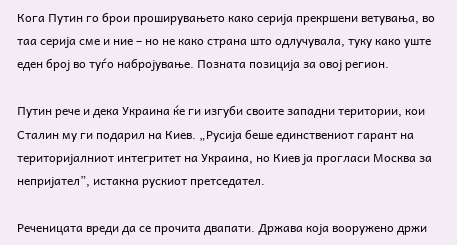Кога Путин го брои проширувањето како серија прекршени ветувања, во таа серија сме и ние – но не како страна што одлучувала, туку како уште еден број во туѓо набројување. Позната позиција за овој регион.

Путин рече и дека Украина ќе ги изгуби своите западни територии, кои Сталин му ги подарил на Киев. „Русија беше единствениот гарант на територијалниот интегритет на Украина, но Киев ја прогласи Москва за непријател”, истакна рускиот претседател.

Реченицата вреди да се прочита двапати. Држава која вооружено држи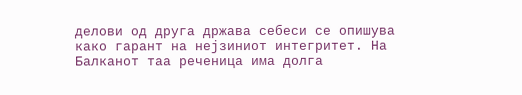делови од друга држава себеси се опишува како гарант на нејзиниот интегритет. На Балканот таа реченица има долга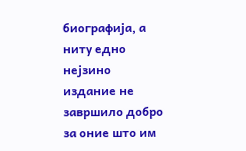биографија, а ниту едно нејзино издание не завршило добро за оние што им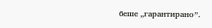беше „гарантирано”.